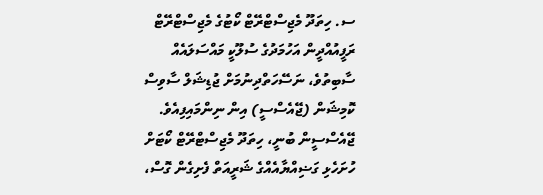ސ. ހިތަދޫ މެޖިސްޓްރޭޓް ކޯޓުގެ މެޖިސްޓްރޭޓް ރަފީއުއްދީން އަހުމަދުގެ ސުލޫކީ މައްސަލައެއް ސާބިތުވެ، ނަސޭހަތްދިނުމަށް ޖުޑިޝަލް ސާވިސް ކޮމިޝަން (ޖޭއެސްސީ) އިން ނިންމައިފިއެވެ.
ޖޭއެސްސީން ބުނީ، ހިތަދޫ މެޖިސްޓްރޭޓް ކޯޓަށް ހުށަހެޅި ގަޟިއްޔާއެއްގެ ޝަރީއަތް ފެށިގެން ގޮސް،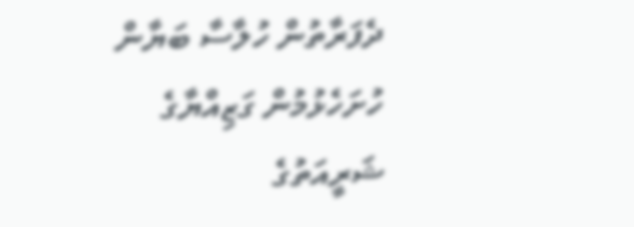ދެފަރާތުން ހުލާސާ ބަޔާން ހުށަހެޅުމުން ގަޒިއްޔާގެ ޝަރީއަތުގެ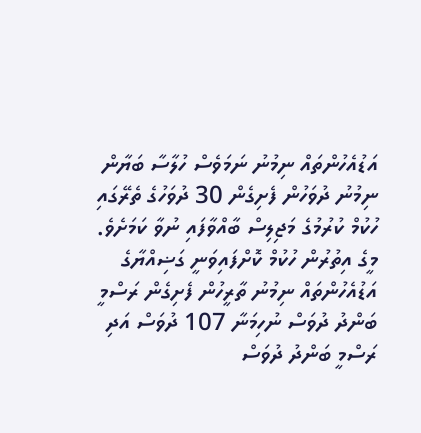އަޑުއެހުންތައް ނިމުނު ނަމަވެސް ހުލާސާ ބަޔާން ނިމުނު ދުވަހުން ފެށިގެން 30 ދުވަހުގެ ތެރޭގައި ހުކުމް ކުރުމުގެ މަޖިލިސް ބާއްވާފައި ނުވާ ކަމަށެވެ.
މީގެ އިތުރުން ހުކުމް ކޮށްފައިވަނީ ގަޟިއްޔާގެ އަޑުއެހުންތައް ނިމުނު ތާރީހުން ފެށިގެން ރަސްމީ ބަންދު ދުވަސް ނުހިމަނާ 107 ދުވަސް އަދި ރަސްމީ ބަންދު ދުވަސް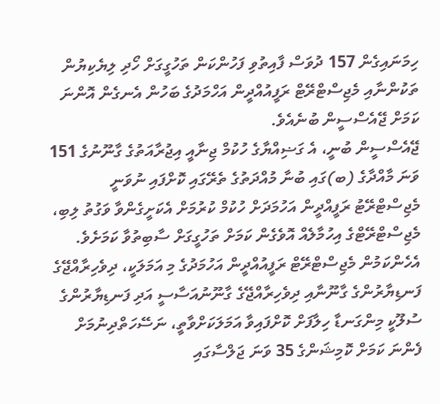ހިމަނައިގެން 157 ދުވަސް ފާއިތުވި ފަހުންކަން ތަހުގީގަށް ހޯދި ލިޔެކިޔުން ތަކުންނާއި މެޖިސްޓްރޭޓް ރަފީއުއްދީން އަހްމަދުގެ ބަހުން އެނގެން އޮންނަ ކަމަށް ޖޭއެސްސީން ބުނެއެވެ.
ޖޭއެސްސީން ބުނީ، އެ ގަޟިއްޔާގެ ހުކުމް ޖިނާއީ އިޖުރާއަތުގެ ގާނޫނުގެ 151 ވަނަ މާއްދާގެ (ބ)ގައި ބުނާ މުއްދަތުގެ ތެރޭގައި ކޮށްފައި ނުވަނީ މެޖިސްޓްރޭޓު ރަފީއްދީން އަހުމަދަށް ހުކުމް ކުރުމަށް އެކަށީގެންވާ ވަގުތު ލިބި، މެޖިސްޓްރޭޓްގެ އިހުމާލެއް އޮވެގެން ކަމަށް ތަހުގީގަށް ސާބިތުވާ ކަމަށެވެ.
އެހެންކަމުން މެޖިސްޓްރޭޓް ރަފީއުއްދީން އަހުމަދުގެ މި އަމަލަކީ، ދިވެހިރާއްޖޭގެ ފަނޑިޔާރުންގެ ގާނޫނާއި ދިވެހިރާއްޖޭގެ ގާނޫނުއަސާސީ އަދި ފަނޑިޔާރުންގެ ސުލޫކީ މިންގަނޑާ ހިލާފަށް ކޮށްފައިވާ އަމަލަކަށްވާތީ، ނަސޭހަތްދިނުމަށް ފެންނަ ކަމަށް ކޮމިޝަންގެ 35 ވަނަ ޖަލްސާގައި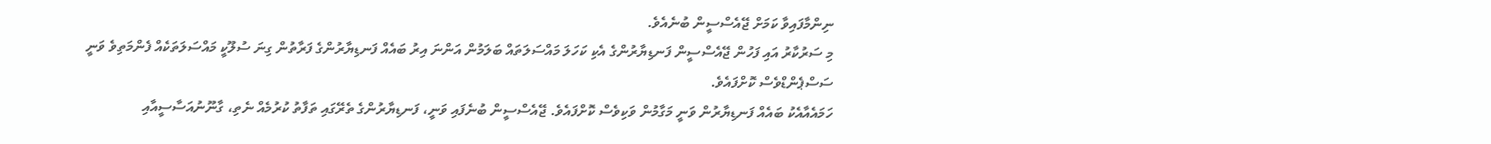ނިންމާފައިވާ ކަމަށް ޖޭއެސްސީން ބުނެއެވެ.
މި ސަރުކާރު އައި ފަހުން ޖޭއެސްސީން ފަނޑިޔާރުންގެ އެކި ކަހަލަ މައްސަލަތައް ބަލަމުން އަންނަ އިރު ބައެއް ފަނޑިޔާރުންގެ ފަރާތުން ގިނަ ސުލޫކީ މައްސަލަތަކެއް ފެންމަތިވެ ވަނީ ސަސްޕެންޑްވެސް ކޮށްފައެވެ.
ހަމައެއާއެކު ބައެއް ފަނޑިޔާރުން ވަނީ މަގާމުން ވަކިވެސް ކޮށްފައެވެ. ޖޭއެސްސީން ބުނެފައި ވަނީ، ފަނޑިޔާރުންގެ ތެރޭގައި ތަފާތު ކުރުމެއް ނެތި، ގާނޫނުއަސާސީއާއި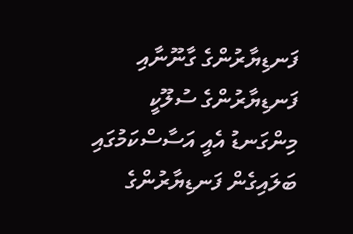ފަނޑިޔާރުންގެ ގާނޫނާއި ފަނޑިޔާރުންގެ ސުލޫކީ މިންގަނޑު އެއީ އަސާސްކަމުގައި ބަލައިގެން ފަނޑިޔާރުންގެ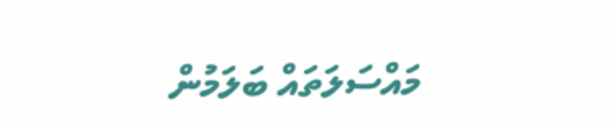މައްސަލަތައް ބަލަމުން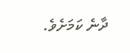ދާނެ ކަމަށެވެ.